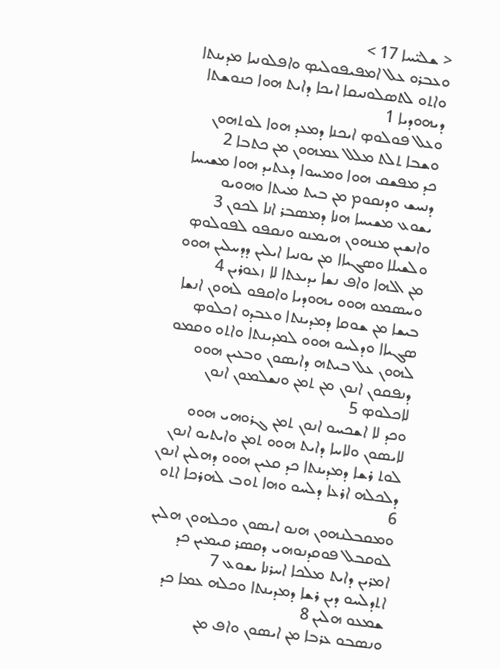< ܫܠܝ̈ܚܐ 17 >
ܘܥܒܪܘ ܥܠ ܐܡܦܝܦܘܠܝܤ ܘܐܦܠܘܢܝܐ ܡܕܝܢܬܐ ܘܐܬܘ ܠܬܤܠܘܢܝܩܐ ܐܝܟܐ ܕܐܝܬ ܗܘܐ ܟܢܘܫܬܐ ܕܝܗܘܕܝܐ 1
ܘܥܠ ܦܘܠܘܤ ܐܝܟܢܐ ܕܡܥܕ ܗܘܐ ܠܘܬܗܘܢ ܘܫܒܐ ܬܠܬ ܡܠܠ ܥܡܗܘܢ ܡܢ ܟܬܒܐ 2
ܟܕ ܡܦܫܩ ܗܘܐ ܘܡܚܘܐ ܕܥܬܝܕ ܗܘܐ ܡܫܝܚܐ ܕܢܚܫ ܘܕܢܩܘܡ ܡܢ ܒܝܬ ܡܝܬܐ ܘܗܘܝܘ ܝܫܘܥ ܡܫܝܚܐ ܗܢܐ ܕܡܤܒܪ ܐܢܐ ܠܟܘܢ 3
ܘܐܢܫܝܢ ܡܢܗܘܢ ܗܝܡܢܘ ܘܢܩܦܘ ܠܦܘܠܘܤ ܘܠܫܝܠܐ ܘܤܓܝܐܐ ܡܢ ܝܘܢܝܐ ܐܝܠܝܢ ܕܕܚܠܝܢ ܗܘܘ ܡܢ ܐܠܗܐ ܘܐܦ ܢܫܐ ܝܕܝܥܬܐ ܠܐ ܙܥܘܪܝܢ 4
ܘܚܤܡܘ ܗܘܘ ܝܗܘܕܝܐ ܘܐܩܦܘ ܠܗܘܢ ܐܢܫܐ ܒܝܫܐ ܡܢ ܫܘܩܐ ܕܡܕܝܢܬܐ ܘܥܒܕܘ ܐܟܠܘܤ ܤܓܝܐܐ ܘܕܠܚܘ ܗܘܘ ܠܡܕܝܢܬܐ ܘܐܬܘ ܘܩܡܘ ܠܗܘܢ ܥܠ ܒܝܬܗ ܕܐܝܤܘܢ ܘܒܥܝܢ ܗܘܘ ܕܢܦܩܘܢ ܐܢܘܢ ܡܢ ܬܡܢ ܘܢܫܠܡܘܢ ܐܢܘܢ ܠܐܟܠܘܤ 5
ܘܟܕ ܠܐ ܐܫܟܚܘ ܐܢܘܢ ܬܡܢ ܓܪܘܗܝ ܗܘܘ ܠܐܝܤܘܢ ܘܠܐܚܐ ܕܐܝܬ ܗܘܘ ܬܡܢ ܘܐܝܬܝܘ ܐܢܘܢ ܠܘܬ ܪܫܐ ܕܡܕܝܢܬܐ ܟܕ ܩܥܝܢ ܗܘܘ ܕܗܠܝܢ ܐܢܘܢ ܕܠܟܠܗ ܐܪܥܐ ܕܠܚܘ ܘܗܐ ܬܘܒ ܠܗܪܟܐ ܐܬܘ 6
ܘܡܩܒܠܢܗܘܢ ܗܢܘ ܐܝܤܘܢ ܘܟܠܗܘܢ ܗܠܝܢ ܠܘܩܒܠ ܦܘܩܕܢܘܗܝ ܕܩܤܪ ܩܝܡܝܢ ܟܕ ܐܡܪܝܢ ܕܐܝܬ ܡܠܟܐ ܐܚܪܢܐ ܝܫܘܥ 7
ܐܬܕܠܚܘ ܕܝܢ ܪܫܐ ܕܡܕܝܢܬܐ ܘܟܠܗ ܥܡܐ ܟܕ ܫܡܥܘ ܗܠܝܢ 8
ܘܢܤܒܘ ܥܪܒܐ ܡܢ ܐܝܤܘܢ ܘܐܦ ܡܢ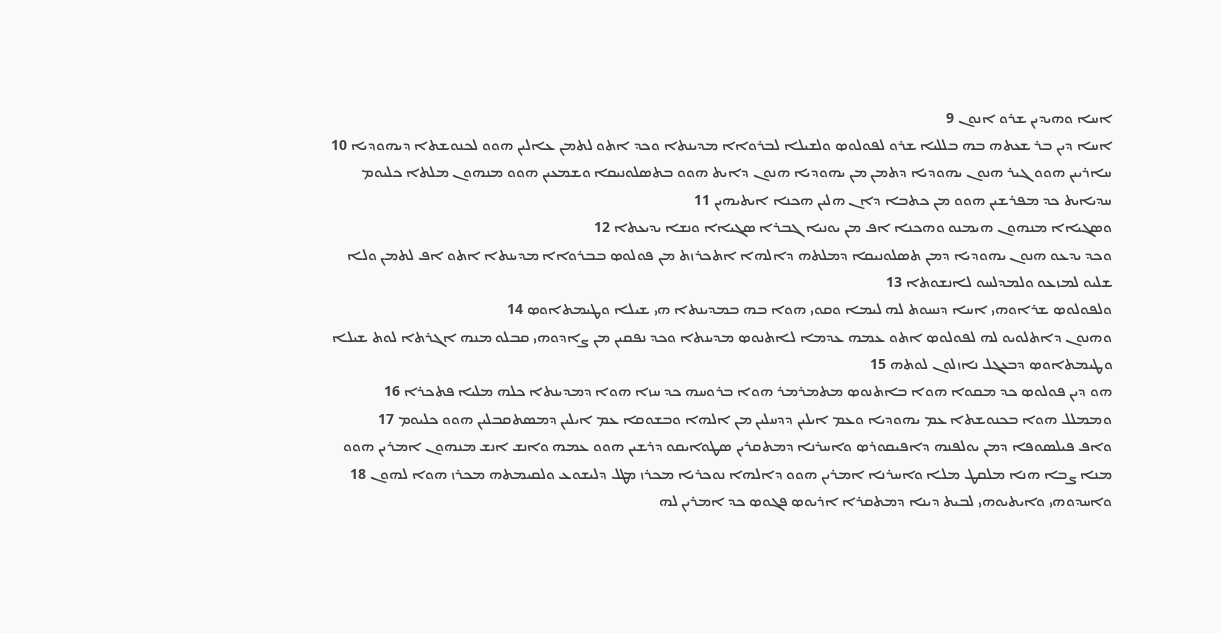ܐܚܐ ܘܗܝܕܝܢ ܫܪܘ ܐܢܘܢ 9
ܐܚܐ ܕܝܢ ܒܪ ܫܥܬܗ ܒܗ ܒܠܠܝܐ ܫܪܘ ܠܦܘܠܘܤ ܘܠܫܝܠܐ ܠܒܪܘܐܐ ܡܕܝܢܬܐ ܘܟܕ ܐܬܘ ܠܬܡܢ ܥܐܠܝܢ ܗܘܘ ܠܟܢܘܫܬܐ ܕܝܗܘܕܝܐ 10
ܚܐܪܝܝܢ ܗܘܘ ܓܝܪ ܗܢܘܢ ܝܗܘܕܝܐ ܕܬܡܢ ܡܢ ܝܗܘܕܝܐ ܗܢܘܢ ܕܐܝܬ ܗܘܘ ܒܬܤܠܘܢܝܩܐ ܘܫܡܥܝܢ ܗܘܘ ܡܢܗܘܢ ܡܠܬܐ ܟܠܝܘܡ ܚܕܝܐܝܬ ܟܕ ܡܦܪܫܝܢ ܗܘܘ ܡܢ ܟܬܒܐ ܕܐܢ ܗܠܝܢ ܗܟܢܐ ܐܝܬܝܗܝܢ 11
ܘܤܓܝܐܐ ܡܢܗܘܢ ܗܝܡܢܘ ܘܗܟܢܐ ܐܦ ܡܢ ܝܘܢܝܐ ܓܒܪܐ ܤܓܝܐܐ ܘܢܫܐ ܝܕܝܥܬܐ 12
ܘܟܕ ܝܕܥܘ ܗܢܘܢ ܝܗܘܕܝܐ ܕܡܢ ܬܤܠܘܢܝܩܐ ܕܡܠܬܗ ܕܐܠܗܐ ܐܬܟܪܙܬ ܡܢ ܦܘܠܘܤ ܒܒܪܘܐܐ ܡܕܝܢܬܐ ܐܬܘ ܐܦ ܠܬܡܢ ܘܠܐ ܫܠܝܘ ܠܡܙܥܘ ܘܠܡܕܠܚܘ ܠܐܢܫܘܬܐ 13
ܘܠܦܘܠܘܤ ܫܪܐܘܗܝ ܐܚܐ ܕܢܚܘܬ ܠܗ ܠܝܡܐ ܘܩܘܝ ܗܘܐ ܒܗ ܒܡܕܝܢܬܐ ܗܝ ܫܝܠܐ ܘܛܝܡܬܐܘܤ 14
ܘܗܢܘܢ ܕܐܬܠܘܝܘ ܠܗ ܠܦܘܠܘܤ ܐܬܘ ܥܡܗ ܥܕܡܐ ܠܐܬܢܘܤ ܡܕܝܢܬܐ ܘܟܕ ܢܦܩܝܢ ܡܢ ܨܐܕܘܗܝ ܩܒܠܘ ܡܢܗ ܐܓܪܬܐ ܠܘܬ ܫܝܠܐ ܘܛܝܡܬܐܘܤ ܕܒܥܓܠ ܢܐܙܠܘܢ ܠܘܬܗ 15
ܗܘ ܕܝܢ ܦܘܠܘܤ ܟܕ ܡܩܘܐ ܗܘܐ ܒܐܬܢܘܤ ܡܬܡܪܡܪ ܗܘܐ ܒܪܘܚܗ ܟܕ ܚܙܐ ܗܘܐ ܕܡܕܝܢܬܐ ܟܠܗ ܡܠܝܐ ܦܬܟܪܐ 16
ܘܡܡܠܠ ܗܘܐ ܒܟܢܘܫܬܐ ܥܡ ܝܗܘܕܝܐ ܘܥܡ ܐܝܠܝܢ ܕܕܚܠܝܢ ܡܢ ܐܠܗܐ ܘܒܫܘܩܐ ܥܡ ܐܝܠܝܢ ܕܡܤܬܩܒܠܝܢ ܗܘܘ ܟܠܝܘܡ 17
ܘܐܦ ܦܝܠܤܘܦܐ ܕܡܢ ܝܘܠܦܢܗ ܕܐܦܝܩܘܪܤ ܘܐܚܪܢܐ ܕܡܬܩܪܝܢ ܤܛܘܐܝܩܘ ܕܪܫܝܢ ܗܘܘ ܥܡܗ ܘܐܢܫ ܐܢܫ ܡܢܗܘܢ ܐܡܪܝܢ ܗܘܘ ܡܢܐ ܨܒܐ ܗܢܐ ܡܠܩܛ ܡܠܐ ܘܐܚܪܢܐ ܐܡܪܝܢ ܗܘܘ ܕܐܠܗܐ ܢܘܟܪܝܐ ܡܟܪܙ ܡܛܠ ܕܠܝܫܘܥ ܘܠܩܝܡܬܗ ܡܟܪܙ ܗܘܐ ܠܗܘܢ 18
ܘܐܚܕܘܗܝ ܘܐܝܬܝܘܗܝ ܠܒܝܬ ܕܝܢܐ ܕܡܬܩܪܐ ܐܪܝܘܤ ܦܓܘܤ ܟܕ ܐܡܪܝܢ ܠܗ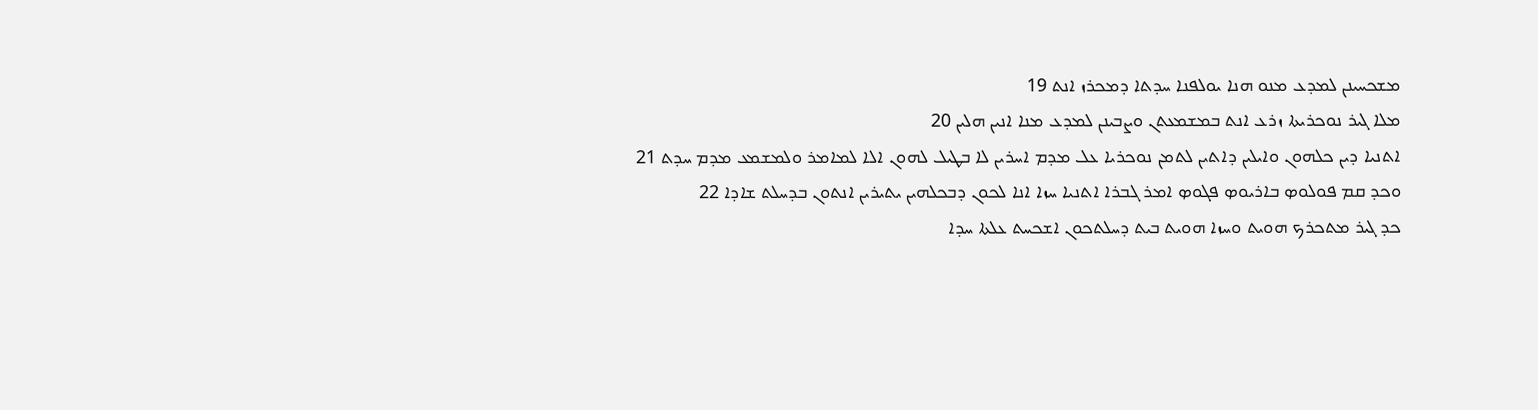ܡܫܟܚܝܢܢ ܠܡܕܥ ܡܢܘ ܗܢܐ ܝܘܠܦܢܐ ܚܕܬܐ ܕܡܟܪܙ ܐܢܬ 19
ܡܠܐ ܓܝܪ ܢܘܟܪܝܬܐ ܙܪܥ ܐܢܬ ܒܡܫܡܥܬܢ ܘܨܒܝܢܢ ܠܡܕܥ ܡܢܐ ܐܢܝܢ ܗܠܝܢ 20
ܐܬܢܝܐ ܕܝܢ ܟܠܗܘܢ ܘܐܝܠܝܢ ܕܐܬܝܢ ܠܬܡܢ ܢܘܟܪܝܐ ܥܠ ܡܕܡ ܐܚܪܝܢ ܠܐ ܒܛܝܠ ܠܗܘܢ ܐܠܐ ܠܡܐܡܪ ܘܠܡܫܡܥ ܡܕܡ ܚܕܬ 21
ܘܟܕ ܩܡ ܦܘܠܘܤ ܒܐܪܝܘܤ ܦܓܘܤ ܐܡܪ ܓܒܪܐ ܐܬܢܝܐ ܚܙܐ ܐܢܐ ܠܟܘܢ ܕܒܟܠܗܝܢ ܝܬܝܪܝܢ ܐܢܬܘܢ ܒܕܚܠܬ ܫܐܕܐ 22
ܟܕ ܓܝܪ ܡܬܟܪܟ ܗܘܝܬ ܘܚܙܐ ܗܘܝܬ ܒܝܬ ܕܚܠܬܟܘܢ ܐܫܟܚܬ ܥܠܬܐ ܚܕܐ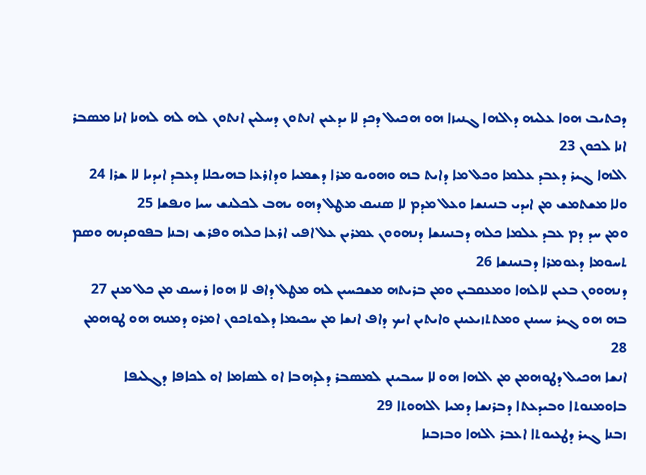ܕܟܬܝܒ ܗܘܐ ܥܠܝܗ ܕܐܠܗܐ ܓܢܝܙܐ ܗܘ ܗܟܝܠ ܕܟܕ ܠܐ ܝܕܥܝܢ ܐܢܬܘܢ ܕܚܠܝܢ ܐܢܬܘܢ ܠܗ ܠܗ ܠܗܢܐ ܐܢܐ ܡܤܒܪ ܐܢܐ ܠܟܘܢ 23
ܐܠܗܐ ܓܝܪ ܕܥܒܕ ܥܠܡܐ ܘܟܠ ܡܐ ܕܐܝܬ ܒܗ ܘܗܘܝܘ ܡܪܐ ܕܫܡܝܐ ܘܕܐܪܥܐ ܒܗܝܟܠܐ ܕܥܒܕ ܐܝܕܝܐ ܠܐ ܫܪܐ 24
ܘܠܐ ܡܫܬܡܫ ܡܢ ܐܝܕܝ ܒܢܝܢܫܐ ܘܥܠ ܡܕܡ ܠܐ ܤܢܝܩ ܡܛܠ ܕܗܘ ܝܗܒ ܠܟܠܢܫ ܚܝܐ ܘܢܦܫܐ 25
ܘܡܢ ܚܕ ܕܡ ܥܒܕ ܥܠܡܐ ܟܠܗ ܕܒܢܝܢܫܐ ܕܢܗܘܘܢ ܥܡܪܝܢ ܥܠ ܐܦܝ ܐܪܥܐ ܟܠܗ ܘܦܪܫ ܙܒܢܐ ܒܦܘܩܕܢܗ ܘܤܡ ܬܚܘܡܐ ܕܥܘܡܪܐ ܕܒܢܝܢܫܐ 26
ܕܢܗܘܘܢ ܒܥܝܢ ܠܐܠܗܐ ܘܡܥܩܒܝܢ ܘܡܢ ܒܪܝܬܗ ܡܫܟܚܝܢ ܠܗ ܡܛܠ ܕܐܦ ܠܐ ܗܘܐ ܪܚܝܩ ܡܢ ܟܠ ܡܢܢ 27
ܒܗ ܗܘ ܓܝܪ ܚܝܝܢܢ ܘܡܬܬܙܝܥܝܢܢ ܘܐܝܬܝܢ ܐܝܟ ܕܐܦ ܐܢܫܐ ܡܢ ܚܟܝܡܐ ܕܠܘܬܟܘܢ ܐܡܪܘ ܕܡܢܗ ܗܘ ܛܘܗܡܢ 28
ܐܢܫܐ ܗܟܝܠ ܕܛܘܗܡܢ ܡܢ ܐܠܗܐ ܗܘ ܠܐ ܚܝܒܝܢܢ ܠܡܤܒܪ ܕܠܕܗܒܐ ܐܘ ܠܤܐܡܐ ܐܘ ܠܟܐܦܐ ܕܓܠܝܦܐ ܒܐܘܡܢܘܬܐ ܘܒܝܕܥܬܐ ܕܒܪܢܫܐ ܕܡܝܐ ܐܠܗܘܬܐ 29
ܙܒܢܐ ܓܝܪ ܕܛܥܝܘܬܐ ܐܥܒܪ ܐܠܗܐ ܘܒܙܒܢܐ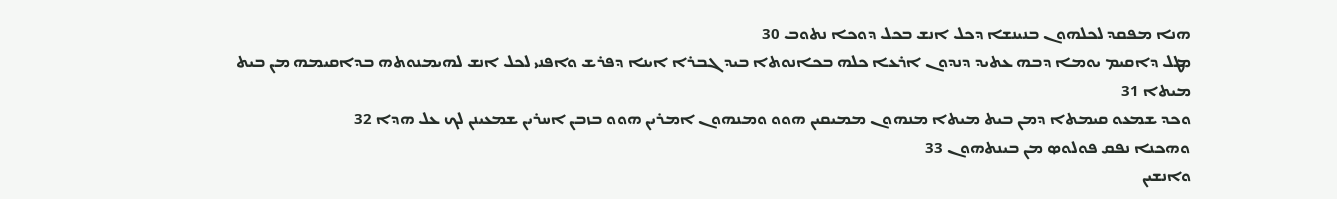ܗܢܐ ܡܦܩܕ ܠܟܠܗܘܢ ܒܢܝܢܫܐ ܕܟܠ ܐܢܫ ܒܟܠ ܕܘܟܐ ܢܬܘܒ 30
ܡܛܠ ܕܐܩܝܡ ܝܘܡܐ ܕܒܗ ܥܬܝܕ ܕܢܕܘܢ ܐܪܥܐ ܟܠܗ ܒܟܐܢܘܬܐ ܒܝܕ ܓܒܪܐ ܐܝܢܐ ܕܦܪܫ ܘܐܦܢܝ ܠܟܠ ܐܢܫ ܠܗܝܡܢܘܬܗ ܒܕܐܩܝܡܗ ܡܢ ܒܝܬ ܡܝܬܐ 31
ܘܟܕ ܫܡܥܘ ܩܝܡܬܐ ܕܡܢ ܒܝܬ ܡܝܬܐ ܡܢܗܘܢ ܡܡܝܩܝܢ ܗܘܘ ܘܡܢܗܘܢ ܐܡܪܝܢ ܗܘܘ ܒܙܒܢ ܐܚܪܝܢ ܫܡܥܝܢܢ ܠܟ ܥܠ ܗܕܐ 32
ܘܗܟܢܐ ܢܦܩ ܦܘܠܘܤ ܡܢ ܒܝܢܬܗܘܢ 33
ܘܐܢܫܝܢ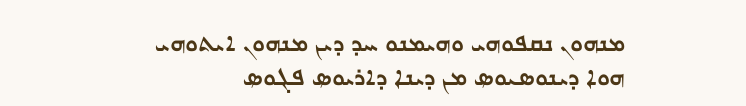ܡܢܗܘܢ ܢܩܦܘܗܝ ܘܗܝܡܢܘ ܚܕ ܕܝܢ ܡܢܗܘܢ ܐܝܬܘܗܝ ܗܘܐ ܕܝܢܘܤܝܘܤ ܡܢ ܕܝܢܐ ܕܐܪܝܘܤ ܦܓܘܤ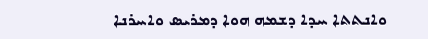ܘܐܢܬܬܐ ܚܕܐ ܕܫܡܗ ܗܘܐ ܕܡܪܝܤ ܘܐܚܪܢܐ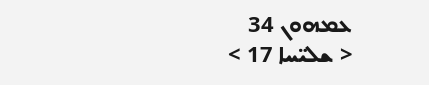ܥܡܗܘܢ 34
< ܫܠܝ̈ܚܐ 17 >